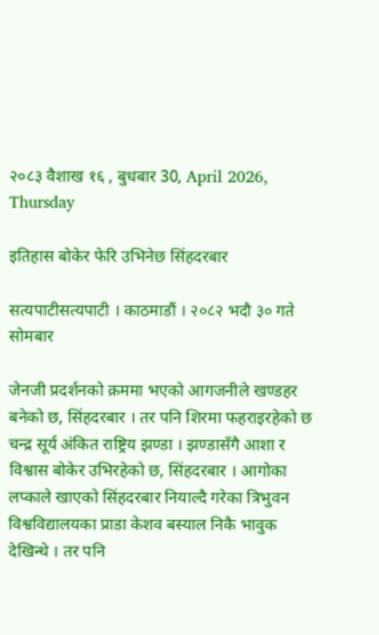२०८३ वैशाख १६ , बुधबार 30, April 2026, Thursday

इतिहास बोकेर फेरि उभिनेछ सिंहदरबार

सत्यपाटीसत्यपाटी । काठमाडौं । २०८२ भदौ ३० गते सोमबार

जेनजी प्रदर्शनको क्रममा भएको आगजनीले खण्डहर बनेको छ, सिंहदरबार । तर पनि शिरमा फहराइरहेको छ चन्द्र सूर्य अंकित राष्ट्रिय झण्डा । झण्डासँगै आशा र विश्वास बोकेर उभिरहेको छ, सिंहदरबार । आगोका लप्काले खाएको सिंहदरबार नियाल्दै गरेका त्रिभुवन विश्वविद्यालयका प्राडा केशव बस्याल निकै भावुक देखिन्थे । तर पनि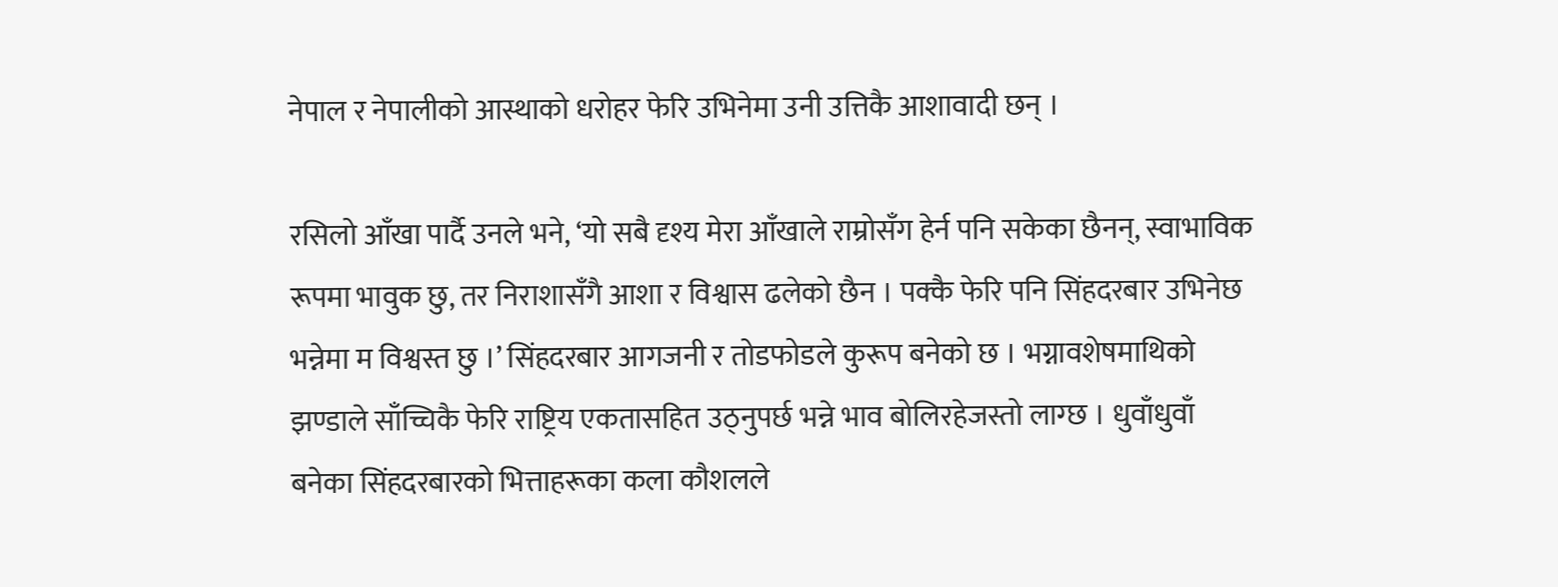नेपाल र नेपालीको आस्थाको धरोहर फेरि उभिनेमा उनी उत्तिकै आशावादी छन् ।

रसिलो आँखा पार्दै उनले भने, ‘यो सबै दृश्य मेरा आँखाले राम्रोसँग हेर्न पनि सकेका छैनन्, स्वाभाविक रूपमा भावुक छु, तर निराशासँगै आशा र विश्वास ढलेको छैन । पक्कै फेरि पनि सिंहदरबार उभिनेछ भन्नेमा म विश्वस्त छु ।’ सिंहदरबार आगजनी र तोडफोडले कुरूप बनेको छ । भग्नावशेषमाथिको झण्डाले साँच्चिकै फेरि राष्ट्रिय एकतासहित उठ्नुपर्छ भन्ने भाव बोलिरहेजस्तो लाग्छ । धुवाँधुवाँ बनेका सिंहदरबारको भित्ताहरूका कला कौशलले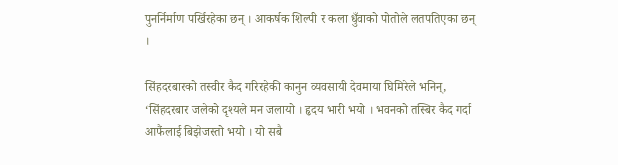पुनर्निर्माण पर्खिरहेका छन् । आकर्षक शिल्पी र कला धुँवाको पोतोले लतपतिएका छन् ।

सिंहदरबारको तस्वीर कैद गरिरहेकी कानुन व्यवसायी देवमाया घिमिरेले भनिन्, ‘सिंहदरबार जलेको दृश्यले मन जलायो । हृदय भारी भयो । भवनको तस्बिर कैद गर्दा आफैंलाई बिझेजस्तो भयो । यो सबै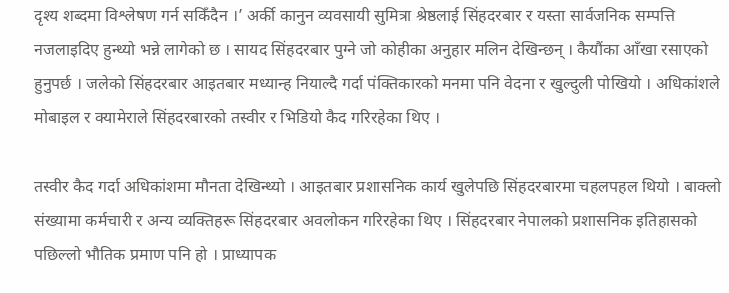दृश्य शब्दमा विश्लेषण गर्न सकिँदैन ।’ अर्की कानुन व्यवसायी सुमित्रा श्रेष्ठलाई सिंहदरबार र यस्ता सार्वजनिक सम्पत्ति नजलाइदिए हुन्थ्यो भन्ने लागेको छ । सायद सिंहदरबार पुग्ने जो कोहीका अनुहार मलिन देखिन्छन् । कैयौंका आँखा रसाएको हुनुपर्छ । जलेको सिंहदरबार आइतबार मध्यान्ह नियाल्दै गर्दा पंक्तिकारको मनमा पनि वेदना र खुल्दुली पोखियो । अधिकांशले मोबाइल र क्यामेराले सिंहदरबारको तस्वीर र भिडियो कैद गरिरहेका थिए ।

तस्वीर कैद गर्दा अधिकांशमा मौनता देखिन्थ्यो । आइतबार प्रशासनिक कार्य खुलेपछि सिंहदरबारमा चहलपहल थियो । बाक्लो संख्यामा कर्मचारी र अन्य व्यक्तिहरू सिंहदरबार अवलोकन गरिरहेका थिए । सिंहदरबार नेपालको प्रशासनिक इतिहासको पछिल्लो भौतिक प्रमाण पनि हो । प्राध्यापक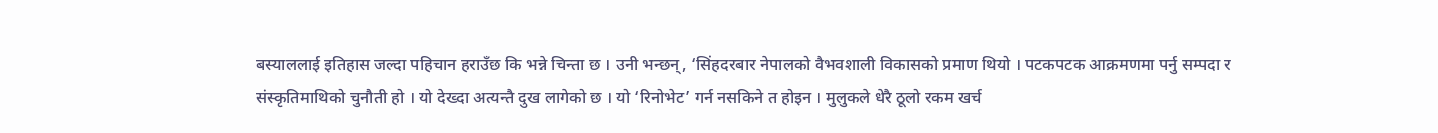बस्याललाई इतिहास जल्दा पहिचान हराउँछ कि भन्ने चिन्ता छ । उनी भन्छन्, ‘सिंहदरबार नेपालको वैभवशाली विकासको प्रमाण थियो । पटकपटक आक्रमणमा पर्नु सम्पदा र संस्कृतिमाथिको चुनौती हो । यो देख्दा अत्यन्तै दुख लागेको छ । यो ‘रिनोभेट’ गर्न नसकिने त होइन । मुलुकले धेरै ठूलो रकम खर्च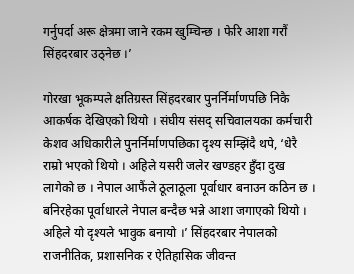गर्नुपर्दा अरू क्षेत्रमा जाने रकम खुम्चिन्छ । फेरि आशा गरौं सिंहदरबार उठ्नेछ ।’

गोरखा भूकम्पले क्षतिग्रस्त सिंहदरबार पुनर्निर्माणपछि निकै आकर्षक देखिएको थियो । संघीय संसद् सचिवालयका कर्मचारी केशव अधिकारीले पुनर्निर्माणपछिका दृश्य सम्झिंदै थपे, ‘धेरै राम्रो भएको थियो । अहिले यसरी जलेर खण्डहर हुँदा दुख लागेको छ । नेपाल आफैंले ठूलाठूला पूर्वाधार बनाउन कठिन छ । बनिरहेका पूर्वाधारले नेपाल बन्दैछ भन्ने आशा जगाएको थियो । अहिले यो दृश्यले भावुक बनायो ।’ सिंहदरबार नेपालको राजनीतिक, प्रशासनिक र ऐतिहासिक जीवन्त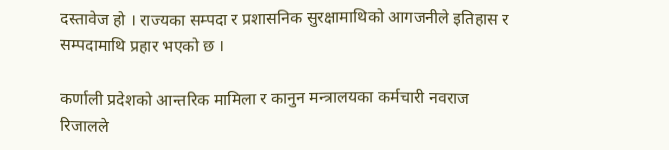दस्तावेज हो । राज्यका सम्पदा र प्रशासनिक सुरक्षामाथिको आगजनीले इतिहास र सम्पदामाथि प्रहार भएको छ ।

कर्णाली प्रदेशको आन्तरिक मामिला र कानुन मन्त्रालयका कर्मचारी नवराज रिजालले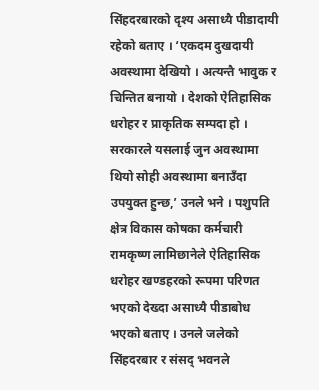सिंहदरबारको दृश्य असाध्यै पीडादायी रहेको बताए । ‘एकदम दुखदायी अवस्थामा देखियो । अत्यन्तै भावुक र चिन्तित बनायो । देशको ऐतिहासिक धरोहर र प्राकृतिक सम्पदा हो । सरकारले यसलाई जुन अवस्थामा थियो सोही अवस्थामा बनाउँदा उपयुक्त हुन्छ,’ उनले भने । पशुपति क्षेत्र विकास कोषका कर्मचारी रामकृष्ण लामिछानेले ऐतिहासिक धरोहर खण्डहरको रूपमा परिणत भएको देख्दा असाध्यै पीडाबोध भएको बताए । उनले जलेको सिंहदरबार र संसद् भवनले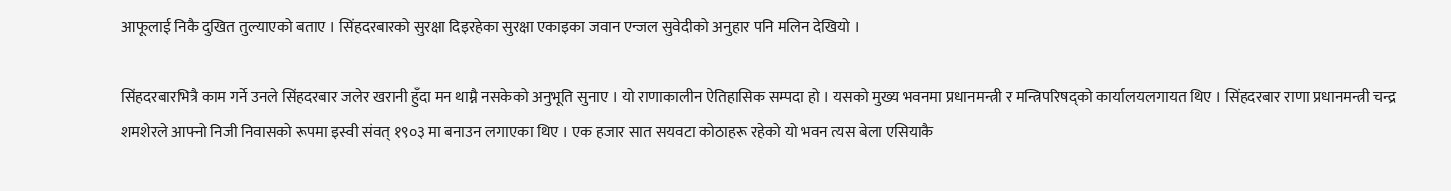आफूलाई निकै दुखित तुल्याएको बताए । सिंहदरबारको सुरक्षा दिइरहेका सुरक्षा एकाइका जवान एन्जल सुवेदीको अनुहार पनि मलिन देखियो ।

सिंहदरबारभित्रै काम गर्ने उनले सिंहदरबार जलेर खरानी हुँदा मन थाम्नै नसकेको अनुभूति सुनाए । यो राणाकालीन ऐतिहासिक सम्पदा हो । यसको मुख्य भवनमा प्रधानमन्त्री र मन्त्रिपरिषद्को कार्यालयलगायत थिए । सिंहदरबार राणा प्रधानमन्त्री चन्द्र शमशेरले आफ्नो निजी निवासको रूपमा इस्वी संवत् १९०३ मा बनाउन लगाएका थिए । एक हजार सात सयवटा कोठाहरू रहेको यो भवन त्यस बेला एसियाकै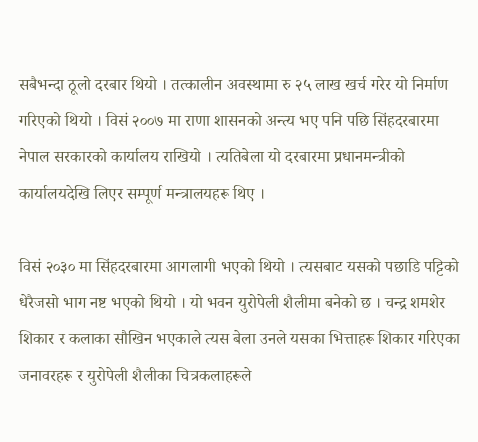सबैभन्दा ठूलो दरबार थियो । तत्कालीन अवस्थामा रु २५ लाख खर्च गरेर यो निर्माण गरिएको थियो । विसं २००७ मा राणा शासनको अन्त्य भए पनि पछि सिंहदरबारमा नेपाल सरकारको कार्यालय राखियो । त्यतिबेला यो दरबारमा प्रधानमन्त्रीको कार्यालयदेखि लिएर सम्पूर्ण मन्त्रालयहरू थिए ।

विसं २०३० मा सिंहदरबारमा आगलागी भएको थियो । त्यसबाट यसको पछाडि पट्टिको धेरैजसो भाग नष्ट भएको थियो । यो भवन युरोपेली शैलीमा बनेको छ । चन्द्र शमशेर शिकार र कलाका सौखिन भएकाले त्यस बेला उनले यसका भित्ताहरू शिकार गरिएका जनावरहरू र युरोपेली शैलीका चित्रकलाहरूले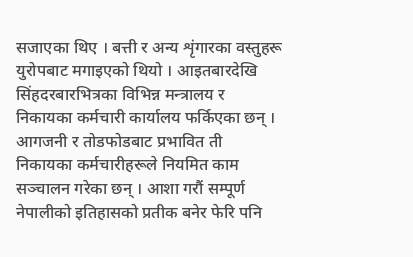सजाएका थिए । बत्ती र अन्य शृंगारका वस्तुहरू युरोपबाट मगाइएको थियो । आइतबारदेखि सिंहदरबारभित्रका विभिन्न मन्त्रालय र निकायका कर्मचारी कार्यालय फर्किएका छन् । आगजनी र तोडफोडबाट प्रभावित ती निकायका कर्मचारीहरूले नियमित काम सञ्चालन गरेका छन् । आशा गरौं सम्पूर्ण नेपालीको इतिहासको प्रतीक बनेर फेरि पनि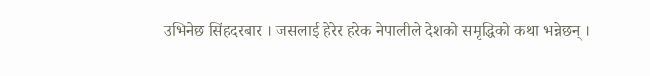उभिनेछ सिंहदरबार । जसलाई हेरेर हरेक नेपालीले देशको समृद्धिको कथा भन्नेछन् ।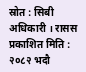स्रोत : सिबी अधिकारी । रासस
प्रकाशित मिति : २०८२ भदौ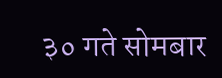३० गते सोमबार